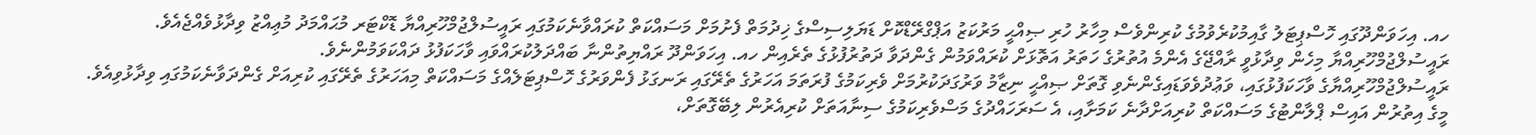ހއ. އިހަވަންދޫގައި ހޮސްޕިޓަލު ގާއިމުކުރެވުމުގެ ކުރިންވެސް މިހާރު ހުރި ޞިއްޙީ މަރުކަޒު އަޕްގްރޭޑްކޮށް ޑަޔަލިސިސްގެ ޚިދުމަތް ފެށުމަށް މަސައްކަތް ކުރައްވާނެކަމުގައި ރައީސުލްޖުމްހޫރިއްޔާ ޑޮކްޓަރ މުޙައްމަދު މުޢިއްޒު ވިދާޅުވެއްޖެއެވެ.
ރައީސުލްޖުމްހޫރިއްޔާ މިހެން ވިދާޅުވީ ރާއްޖޭގެ އެންމެ އުތުރުގެ ހަތަރު އަތޮޅަށް ކުރައްވަމުން ގެންދަވާ ދަތުރުފުޅުގެ ތެރެއިން ހއ. އިހަވަންދޫ ރައްޔިތުންނާ ބައްދަލުކުރައްވައި ވާހަކަފުޅު ދައްކަވަމުންނެވެ.
ރައީސުލްޖުމްހޫރިއްޔާގެ ވާހަކަފުޅުގައި، ވަޢުދުވެވަޑައިގެންނެވި ގޮތަށް ޞިއްޙީ ނިޒާމު ވަރުގަދަކުރުމަށް ވެރިކަމުގެ ފުރަތަމަ އަހަރުގެ ތެރޭގައި ރަނގަޅު ފެންވަރުގެ ހޮސްޕިޓަލެއްގެ މަސައްކަތް މިއަހަރުގެ ތެރޭގައި ކުރިއަށް ގެންދަވާނެކަމުގައި ވިދާޅުވިއެވެ.
މީގެ އިތުރުން އައިސް ޕްލާންޓުގެ މަސައްކަތް ކުރިއަށްދާނެ ކަމަށާއި، އެ ސަރަހައްދުގެ މަސްވެރިކަމުގެ ސިނާއަތަށް ކުރިއެރުން ލިބޭގޮތަށް،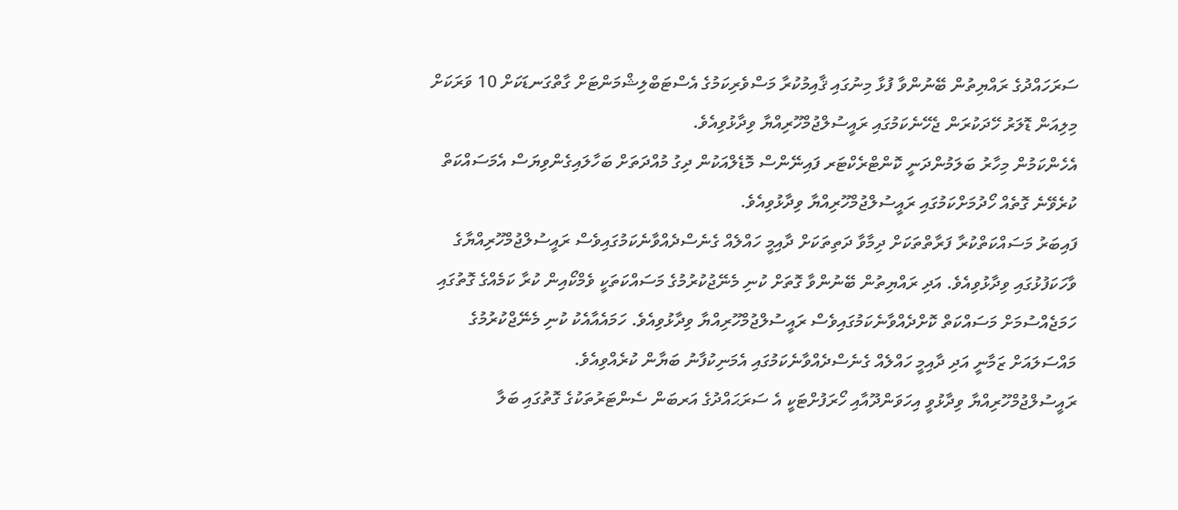ސަރަހައްދުގެ ރައްޔިތުން ބޭނުންވާ ފުޅާ މިނުގައި ޤާއިމުކުރާ މަސްވެރިކަމުގެ އެސްޓަބްލިޝްމަންޓަށް ގާތްގަނޑަކަށް 10 ވަރަކަށް މިލިއަން ޑޮލަރު ހޭދަކުރަން ޖެހޭނެކަމުގައި ރައީސުލްޖުމްހޫރިއްޔާ ވިދާޅުވިއެވެ.
އެހެންކަމުން މިހާރު ބަލަމުންދަނީ ކޮންޓްރެކްޓަރ ފައިނޭންސް މޮޑެލްއަކުން ދިގު މުއްދަތަށް ބަހާލައިގެންވިޔަސް އެމަސައްކަތް ކުރެވޭނެ ގޮތެއް ހޯދުމަށްކަމުގައި ރައީސުލްޖުމްހޫރިއްޔާ ވިދާޅުވިއެވެ.
ފައިބަރު މަސައްކަތްކުރާ ފަރާތްތަކަށް ދިމާވާ ދަތިތަކަށް ދާއިމީ ހައްލެއް ގެނެސްދެއްވާނެކަމުގައިވެސް ރައީސުލްޖުމްހޫރިއްޔާގެ ވާހަކަފުޅުގައި ވިދާޅުވިއެވެ. އަދި ރައްޔިތުން ބޭނުންވާ ގޮތަށް ކުނި މެނޭޖުކުރުމުގެ މަސައްކަތަކީ ވެމްކޯއިން ކުރާ ކަމެއްގެ ގޮތުގައި ހަމަޖެއްސުމަށް މަސައްކަތް ކޮށްދެއްވާނެކަމުގައިވެސް ރައީސުލްޖުމްހޫރިއްޔާ ވިދާޅުވިއެވެ. ހަމައެއާއެކު ކުނި މެނޭޖްކުރުމުގެ މައްސަލައަށް ޒަމާނީ އަދި ދާއިމީ ހައްލެއް ގެނެސްދެއްވާނެކަމުގައި އެމަނިކުފާނު ބަޔާން ކުރެއްވިއެވެ.
ރައީސުލްޖުމްހޫރިއްޔާ ވިދާޅުވީ އިހަވަންދޫއާއި ހޯރަފުށްޓަކީ އެ ސަރަޙައްދުގެ އަރބަން ސެންޓަރުތަކުގެ ގޮތުގައި ބަލާ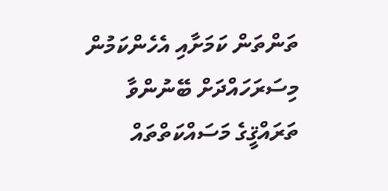ތަންތަން ކަމަށާއި އެހެންކަމުން މިސަރަހައްދަށް ބޭނުންވާ ތަރައްޤީގެ މަސައްކަތްތައް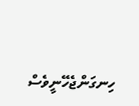ހިނގަންޖެހޭނީވެސް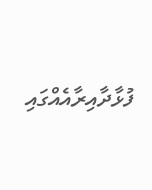ފުޅާދާއިރާއެއްގައި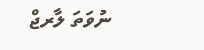ނުވަތަ ލާރޖް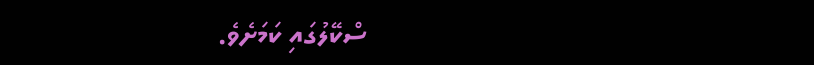ސްކޭލުގައި ކަމަށެވެ.